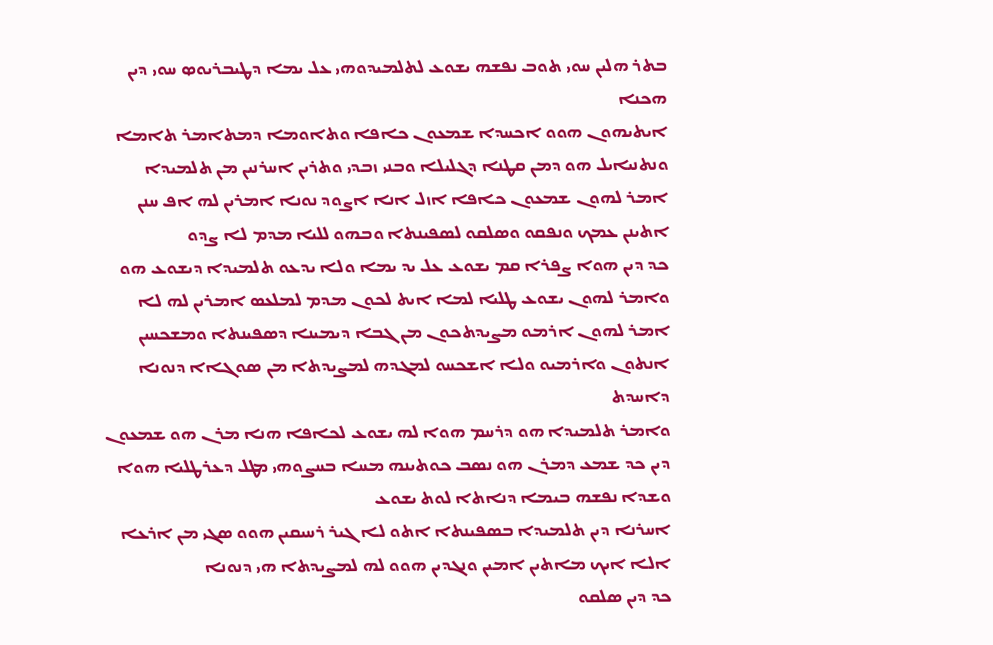ܒܬܪ ܗܠܝܢ ܚܘܝ ܬܘܒ ܢܦܫܗ ܝܫܘܥ ܠܬܠܡܝܕܘܗܝ ܥܠ ܝܡܐ ܕܛܝܒܪܝܘܤ ܚܘܝ ܕܝܢ ܗܟܢܐ
ܐܝܬܝܗܘܢ ܗܘܘ ܐܟܚܕܐ ܫܡܥܘܢ ܟܐܦܐ ܘܬܐܘܡܐ ܕܡܬܐܡܪ ܬܐܡܐ ܘܢܬܢܝܐܝܠ ܗܘ ܕܡܢ ܩܛܢܐ ܕܓܠܝܠܐ ܘܒܢܝ ܙܒܕܝ ܘܬܪܝܢ ܐܚܪܢܝܢ ܡܢ ܬܠܡܝܕܐ
ܐܡܪ ܠܗܘܢ ܫܡܥܘܢ ܟܐܦܐ ܐܙܠ ܐܢܐ ܐܨܘܕ ܢܘܢܐ ܐܡܪܝܢ ܠܗ ܐܦ ܚܢܢ ܐܬܝܢܢ ܥܡܟ ܘܢܦܩܘ ܘܤܠܩܘ ܠܤܦܝܢܬܐ ܘܒܗܘ ܠܠܝܐ ܡܕܡ ܠܐ ܨܕܘ
ܟܕ ܕܝܢ ܗܘܐ ܨܦܪܐ ܩܡ ܝܫܘܥ ܥܠ ܝܕ ܝܡܐ ܘܠܐ ܝܕܥܘ ܬܠܡܝܕܐ ܕܝܫܘܥ ܗܘ
ܘܐܡܪ ܠܗܘܢ ܝܫܘܥ ܛܠܝܐ ܠܡܐ ܐܝܬ ܠܟܘܢ ܡܕܡ ܠܡܠܥܤ ܐܡܪܝܢ ܠܗ ܠܐ
ܐܡܪ ܠܗܘܢ ܐܪܡܘ ܡܨܝܕܬܟܘܢ ܡܢ ܓܒܐ ܕܝܡܝܢܐ ܕܤܦܝܢܬܐ ܘܡܫܟܚܝܢ ܐܢܬܘܢ ܘܐܪܡܝܘ ܘܠܐ ܐܫܟܚܘ ܠܡܓܕܗ ܠܡܨܝܕܬܐ ܡܢ ܤܘܓܐܐ ܕܢܘܢܐ ܕܐܚܕܬ
ܘܐܡܪ ܬܠܡܝܕܐ ܗܘ ܕܪܚܡ ܗܘܐ ܠܗ ܝܫܘܥ ܠܟܐܦܐ ܗܢܐ ܡܪܢ ܗܘ ܫܡܥܘܢ ܕܝܢ ܟܕ ܫܡܥ ܕܡܪܢ ܗܘ ܢܤܒ ܟܘܬܝܢܗ ܡܚܐ ܒܚܨܘܗܝ ܡܛܠ ܕܥܪܛܠܝܐ ܗܘܐ ܘܫܕܐ ܢܦܫܗ ܒܝܡܐ ܕܢܐܬܐ ܠܘܬ ܝܫܘܥ
ܐܚܪܢܐ ܕܝܢ ܬܠܡܝܕܐ ܒܤܦܝܢܬܐ ܐܬܘ ܠܐ ܓܝܪ ܪܚܝܩܝܢ ܗܘܘ ܤܓܝ ܡܢ ܐܪܥܐ ܐܠܐ ܐܝܟ ܡܐܬܝܢ ܐܡܝܢ ܘܢܓܕܝܢ ܗܘܘ ܠܗ ܠܡܨܝܕܬܐ ܗܝ ܕܢܘܢܐ
ܟܕ ܕܝܢ ܤܠܩܘ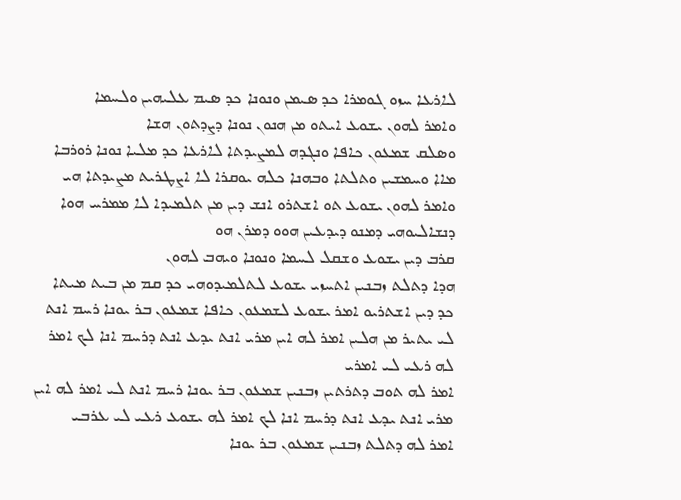ܠܐܪܥܐ ܚܙܘ ܓܘܡܪܐ ܟܕ ܤܝܡܢ ܘܢܘܢܐ ܟܕ ܤܝܡ ܥܠܝܗܝܢ ܘܠܚܡܐ
ܘܐܡܪ ܠܗܘܢ ܝܫܘܥ ܐܝܬܘ ܡܢ ܗܢܘܢ ܢܘܢܐ ܕܨܕܬܘܢ ܗܫܐ
ܘܤܠܩ ܫܡܥܘܢ ܟܐܦܐ ܘܢܓܕܗ ܠܡܨܝܕܬܐ ܠܐܪܥܐ ܟܕ ܡܠܝܐ ܢܘܢܐ ܪܘܪܒܐ ܡܐܐ ܘܚܡܫܝܢ ܘܬܠܬܐ ܘܒܗܢܐ ܟܠܗ ܝܘܩܪܐ ܠܐ ܐܨܛܪܝܬ ܡܨܝܕܬܐ ܗܝ
ܘܐܡܪ ܠܗܘܢ ܝܫܘܥ ܬܘ ܐܫܬܪܘ ܐܢܫ ܕܝܢ ܡܢ ܬܠܡܝܕܐ ܠܐ ܡܡܪܚ ܗܘܐ ܕܢܫܐܠܝܘܗܝ ܕܡܢܘ ܕܝܕܥܝܢ ܗܘܘ ܕܡܪܢ ܗܘ
ܩܪܒ ܕܝܢ ܝܫܘܥ ܘܫܩܠ ܠܚܡܐ ܘܢܘܢܐ ܘܝܗܒ ܠܗܘܢ
ܗܕܐ ܕܬܠܬ ܙܒܢܝܢ ܐܬܚܙܝ ܝܫܘܥ ܠܬܠܡܝܕܘܗܝ ܟܕ ܩܡ ܡܢ ܒܝܬ ܡܝܬܐ
ܟܕ ܕܝܢ ܐܫܬܪܝܘ ܐܡܪ ܝܫܘܥ ܠܫܡܥܘܢ ܟܐܦܐ ܫܡܥܘܢ ܒܪ ܝܘܢܐ ܪܚܡ ܐܢܬ ܠܝ ܝܬܝܪ ܡܢ ܗܠܝܢ ܐܡܪ ܠܗ ܐܝܢ ܡܪܝ ܐܢܬ ܝܕܥ ܐܢܬ ܕܪܚܡ ܐܢܐ ܠܟ ܐܡܪ ܠܗ ܪܥܝ ܠܝ ܐܡܪܝ
ܐܡܪ ܠܗ ܬܘܒ ܕܬܪܬܝܢ ܙܒܢܝܢ ܫܡܥܘܢ ܒܪ ܝܘܢܐ ܪܚܡ ܐܢܬ ܠܝ ܐܡܪ ܠܗ ܐܝܢ ܡܪܝ ܐܢܬ ܝܕܥ ܐܢܬ ܕܪܚܡ ܐܢܐ ܠܟ ܐܡܪ ܠܗ ܝܫܘܥ ܪܥܝ ܠܝ ܥܪܒܝ
ܐܡܪ ܠܗ ܕܬܠܬ ܙܒܢܝܢ ܫܡܥܘܢ ܒܪ ܝܘܢܐ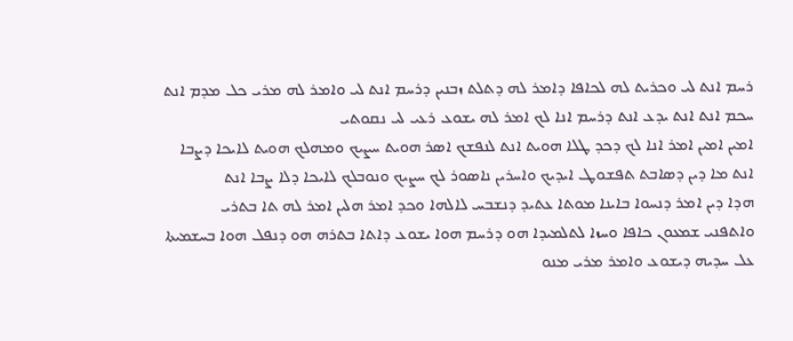ܪܚܡ ܐܢܬ ܠܝ ܘܟܪܝܬ ܠܗ ܠܟܐܦܐ ܕܐܡܪ ܠܗ ܕܬܠܬ ܙܒܢܝܢ ܕܪܚܡ ܐܢܬ ܠܝ ܘܐܡܪ ܠܗ ܡܪܝ ܟܠ ܡܕܡ ܐܢܬ ܚܟܡ ܐܢܬ ܐܢܬ ܝܕܥ ܐܢܬ ܕܪܚܡ ܐܢܐ ܠܟ ܐܡܪ ܠܗ ܝܫܘܥ ܪܥܝ ܠܝ ܢܩܘܬܝ
ܐܡܝܢ ܐܡܝܢ ܐܡܪ ܐܢܐ ܠܟ ܕܟܕ ܛܠܐ ܗܘܝܬ ܐܢܬ ܠܢܦܫܟ ܐܤܪ ܗܘܝܬ ܚܨܝܟ ܘܡܗܠܟ ܗܘܝܬ ܠܐܝܟܐ ܕܨܒܐ ܐܢܬ ܡܐ ܕܝܢ ܕܤܐܒܬ ܬܦܫܘܛ ܐܝܕܝܟ ܘܐܚܪܝܢ ܢܐܤܘܪ ܠܟ ܚܨܝܟ ܘܢܘܒܠܟ ܠܐܝܟܐ ܕܠܐ ܨܒܐ ܐܢܬ
ܗܕܐ ܕܝܢ ܐܡܪ ܕܢܚܘܐ ܒܐܝܢܐ ܡܘܬܐ ܥܬܝܕ ܕܢܫܒܚ ܠܐܠܗܐ ܘܟܕ ܐܡܪ ܗܠܝܢ ܐܡܪ ܠܗ ܬܐ ܒܬܪܝ
ܘܐܬܦܢܝ ܫܡܥܘܢ ܟܐܦܐ ܘܚܙܐ ܠܬܠܡܝܕܐ ܗܘ ܕܪܚܡ ܗܘܐ ܝܫܘܥ ܕܐܬܐ ܒܬܪܗ ܗܘ ܕܢܦܠ ܗܘܐ ܒܚܫܡܝܬܐ ܥܠ ܚܕܝܗ ܕܝܫܘܥ ܘܐܡܪ ܡܪܝ ܡܢܘ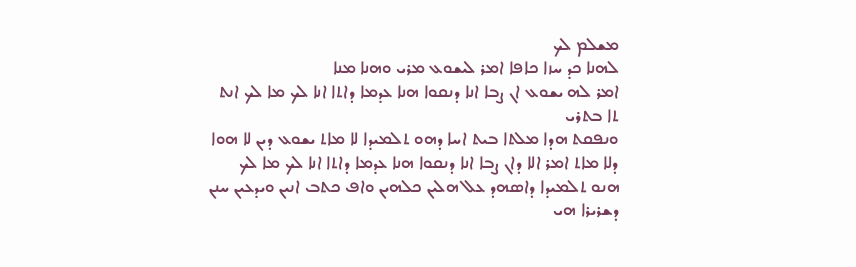ܡܫܠܡ ܠܟ
ܠܗܢܐ ܟܕ ܚܙܐ ܟܐܦܐ ܐܡܪ ܠܝܫܘܥ ܡܪܝ ܘܗܢܐ ܡܢܐ
ܐܡܪ ܠܗ ܝܫܘܥ ܐܢ ܨܒܐ ܐܢܐ ܕܢܩܘܐ ܗܢܐ ܥܕܡܐ ܕܐܬܐ ܐܢܐ ܠܟ ܡܐ ܠܟ ܐܢܬ ܬܐ ܒܬܪܝ
ܘܢܦܩܬ ܗܕܐ ܡܠܬܐ ܒܝܬ ܐܚܐ ܕܗܘ ܬܠܡܝܕܐ ܠܐ ܡܐܬ ܝܫܘܥ ܕܝܢ ܠܐ ܗܘܐ ܕܠܐ ܡܐܬ ܐܡܪ ܐܠܐ ܕܐܢ ܨܒܐ ܐܢܐ ܕܢܩܘܐ ܗܢܐ ܥܕܡܐ ܕܐܬܐ ܐܢܐ ܠܟ ܡܐ ܠܟ
ܗܢܘ ܬܠܡܝܕܐ ܕܐܤܗܕ ܥܠ ܗܠܝܢ ܟܠܗܝܢ ܘܐܦ ܟܬܒ ܐܢܝܢ ܘܝܕܥܝܢ ܚܢܢ ܕܫܪܝܪܐ ܗܝ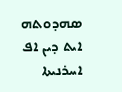ܤܗܕܘܬܗ
ܐܝܬ ܕܝܢ ܐܦ ܐܚܪܢܝܬܐ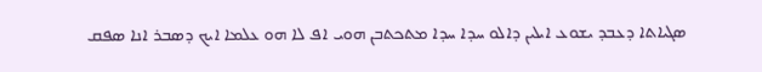ܤܓܝܐܬܐ ܕܥܒܕ ܝܫܘܥ ܐܝܠܝܢ ܕܐܠܘ ܚܕܐ ܚܕܐ ܡܬܟܬܒܢ ܗܘܝ ܐܦ ܠܐ ܗܘ ܥܠܡܐ ܐܝܟ ܕܤܒܪ ܐܢܐ ܤܦܩ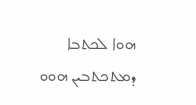ܗܘܐ ܠܟܬܒܐ ܕܡܬܟܬܒܝܢ ܗܘܘ